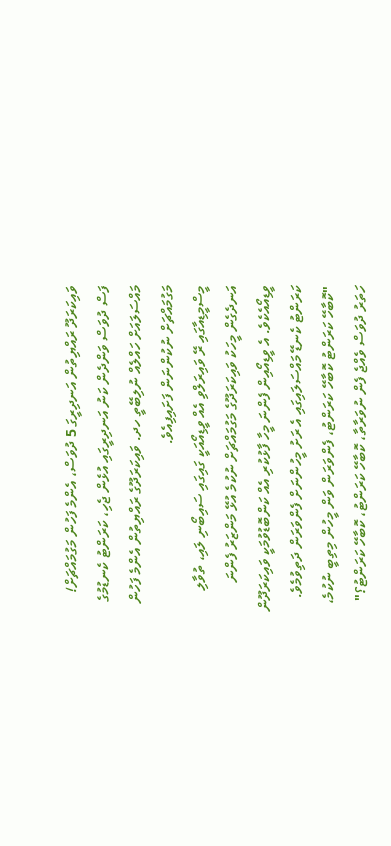ވައިކަރަދޫ ރައްޔިތުން އަނދިރީގަ 5 ދުވަސް، އެންމެ ފަހުން މަގުމައްޗަށް!
ފަސް ދުވަސް ވަންދެން ކަނު އަނދިރީގައި އުޅެން ޖެހި، ކަރަންޓު ކެނޑުމުގެ މައްސަލައަށް ހައްލެއް ނުލިބޭތީ ހދ. ވައިކަރަދޫގެ ރައްޔިތުން އެންމެ ފަހުން މަގުމައްޗަށް ނުކުންނަން ފަށައިފިއެވެ.
މީސްމީޑިއާގައި ރޭ ވައިރަލްވި އެއް ވީޑިއޯއަކީ ގައިގައި ސައިބޯނި ލައި، ތުވާލި އަނދެގެން މީހަކު ވައިކަރަދޫގެ މަގުމައްޗަށް ނުކުމެ އުޅޭ މަންޒަރު ފެންނަ ވީޑިއޯއެކެވެ. އެ ވީޑިއޯއިން ފެންނަ މީހާ ފާޅުކުރި އެއް ކަންބޮޑުވުމަކީ ވައިކަރަދޫން ކަރަންޓު ކެނޑޭ މައްސަލައިގައި އެ ރަށު މީހުންނަށް ފެންވަރަން ދަތިވުމެވެ.
"ކޮބާހޭ ކަރަންޓު ކޮބާހޭ ކަރަންޓު، ފެންވަރަން ވަން މީހުން މިތިބީ ނުކުމެ، ހަތަރު ދުވަސް ވެއްޖެ ފެން ނުވަރާތާ، ކޮބާހޭ ކަރަންޓު، ކޮބާހޭ ކަރަންޓު؟"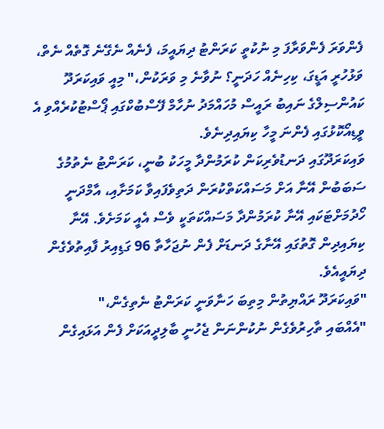ފެންވަރަ ފެންވަރާފަ މި ނުކުތީ ކަރަންޓު ދިޔައީމަ، ފެނެއް ނެގޭނެ ގޮތެއް ނެތް، ވަޅުހުރީ އަޑީގަ، ކިހިނެއް ހަދަނީ؟ ނުވާނެ މި ވަރަކުން،" މިއީ ވައިކަރަދޫ ކައުންސިލްގެ ނައިބު ރައީސް މުހައްމަދު ނުހާމް ފޭސްބުކްގައި ޕޯސްޓުކުރެއްވި އެ ވީޑިއޯކޮޅުގައި ފެންނަ މީހާ ކިޔައިދިނެވެ.
ވައިކަރަދޫގައި ދަނޑުވެރިކަން ކުރަމުންދާ މީހަކު ބުނީ، ކަރަންޓު ނެތުމުގެ ސަބަބުން އޭނާ އަށް މަސައްކަތްކުރަން ދަތިވެފައިވާ ކަމަށާއި، އާމްދަނީ ހޯދުމަށްޓަކައި އޭނާ ކުރަމުންދާ މަސައްކަތަކީ ވެސް އެއީ ކަމަށެވެ. އޭނާ ކިޔައިދިން ގޮތުގައި އޭނާގެ ދަނޑަށް ފެން ނުޖަހާތާ 96 ގަޑިއިރު ފާއިތުވެގެން ދިޔައީއެވެ.
"ވައިކަރަދޫ ރައްޔިތުން މިތިބަ ހަނާވަނީ ކަރަންޓު ނެތިގެން،"
"އެއްބައި ތާހިރުވެގެން ނުކުންނަން ޖެހުނީ ބާލިދީއަކަށް ފެން އަޅައިގެން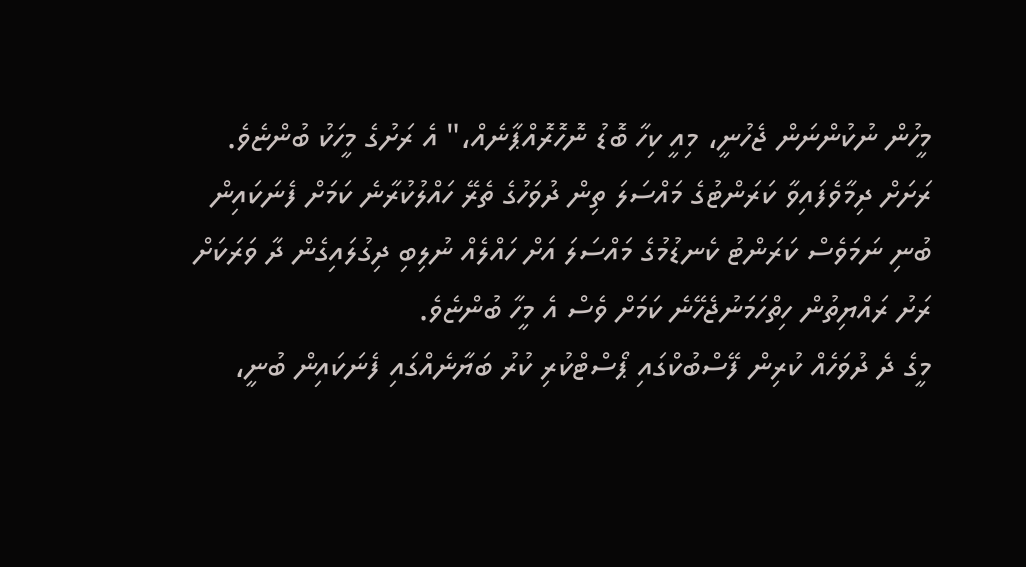މީހުން ނުކުންނަން ޖެހުނީ، މިއީ ކިހާ ބޮޑު ނޮހޮރޮއްޕާނެއް،" އެ ރަށުގެ މީހަކު ބުންޏެވެ.
ރަށަށް ދިމާވެފައިވާ ކަރަންޓުގެ މައްސަލަ ތިން ދުވަހުގެ ތެރޭ ހައްލުކުރާނެ ކަމަށް ފެނަކައިން ބުނި ނަމަވެސް ކަރަންޓު ކެނޑުމުގެ މައްސަލަ އަށް ހައްލެއް ނުލިބި ދިގުލައިގެން ދާ ވަރަކަށް ރަށު ރައްޔިތުން ހިތްހަމަނުޖެހޭނެ ކަމަށް ވެސް އެ މީހާ ބުންޏެވެ.
މީގެ ދެ ދުވަހެއް ކުރިން ފޭސްބުކްގައި ޕޯސްޓްކުރި ކުރު ބަޔާނެއްގައި ފެނަކައިން ބުނީ،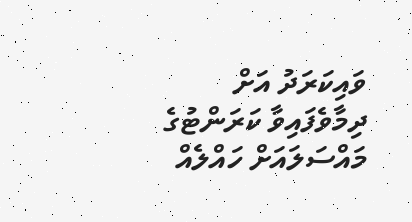ވައިކަރަދު އަށް ދިމާވެފައިވާ ކަރަންޓުގެ މައްސަލައަށް ހައްލެއް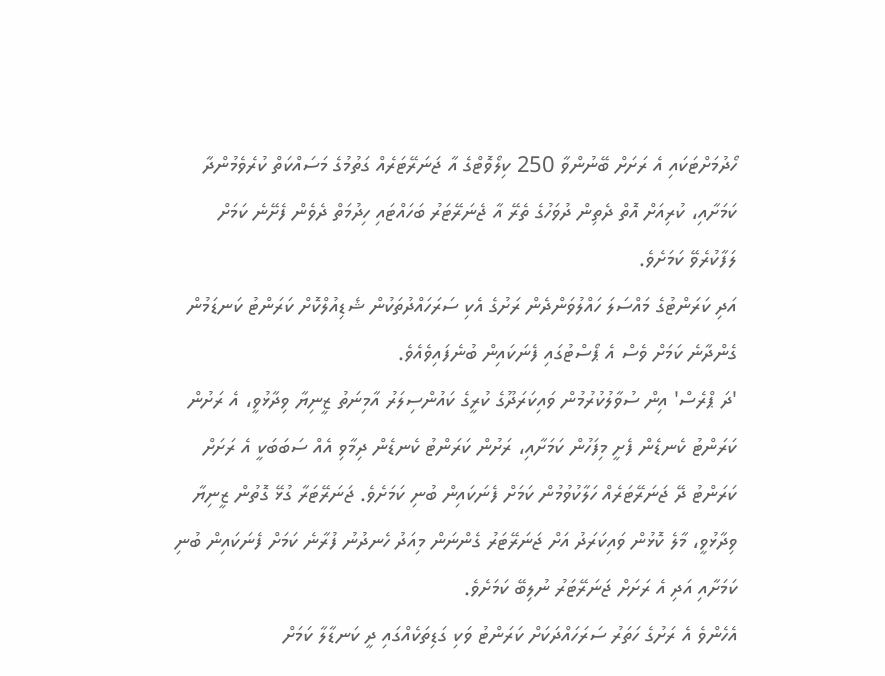ހޯދުމަށްޓަކައި އެ ރަށަށް ބޭނުންވާ 250 ކިލޯވޮޓްގެ އާ ޖަނަރޭޓަރެއް ގަތުމުގެ މަސައްކަތް ކުރެވެމުންދާ ކަމަށާއި، ކުރިއަށް އޮތް ދެތިން ދުވަހުގެ ތެރޭ އާ ޖެނަރޭޓަރު ބަހައްޓައި ހިދުމަތް ދެވެން ފެށޭނެ ކަމަށް ލަފާކުރެވޭ ކަމަށެވެ.
އަދި ކަރަންޓުގެ މައްސަލަ ހައްލުވަންދެން ރަށުގެ އެކި ސަރަހައްދުތަކުން ޝެޑިއުލްކޮށް ކަރަންޓު ކަނޑަމުން ގެންދާނެ ކަމަށް ވެސް އެ ޕޯސްޓުގައި ފެނަކައިން ބުނެފައިވެއެވެ.
'ދަ ޕްރެސް' އިން ސުވާލުކުރުމުން ވައިކަރަދޫގެ ކުރީގެ ކައުންސިލަރު އާމިނަތު ޒީނިޔާ ވިދާޅުވީ، އެ ރަށުން ކަރަންޓު ކެނޑެން ފެށީ މިފަހުން ކަމަށާއި، ރަށުން ކަރަންޓު ކެނޑެން ދިމާވި އެއް ސަބަބަކީ އެ ރަށަށް ކަރަންޓު ދޭ ޖަނަރޭޓަރެއް ހަލާކުވުމުން ކަމަށް ފެނަކައިން ބުނި ކަމަށެވެ. ޖަނަރޭޓަރާ ގުޅޭ ގޮތުން ޒީނިޔާ ވިދާޅުވީ، މާލެ ކޮޅުން ވައިކަރަދު އަށް ޖަނަރޭޓަރު ގެންނަން މިއަދު ހެނދުނު ފުރާނެ ކަމަށް ފެނަކައިން ބުނި ކަމަށާއި އަދި އެ ރަށަށް ޖަނަރޭޓަރު ނުލިބޭ ކަމަށެވެ.
އެހެންވެ އެ ރަށުގެ ހަތަރު ސަރަހައްދަކަށް ކަރަންޓު ވަކި ގަޑިތަކެއްގައި ދީ ކަނޑާލާ ކަމަށް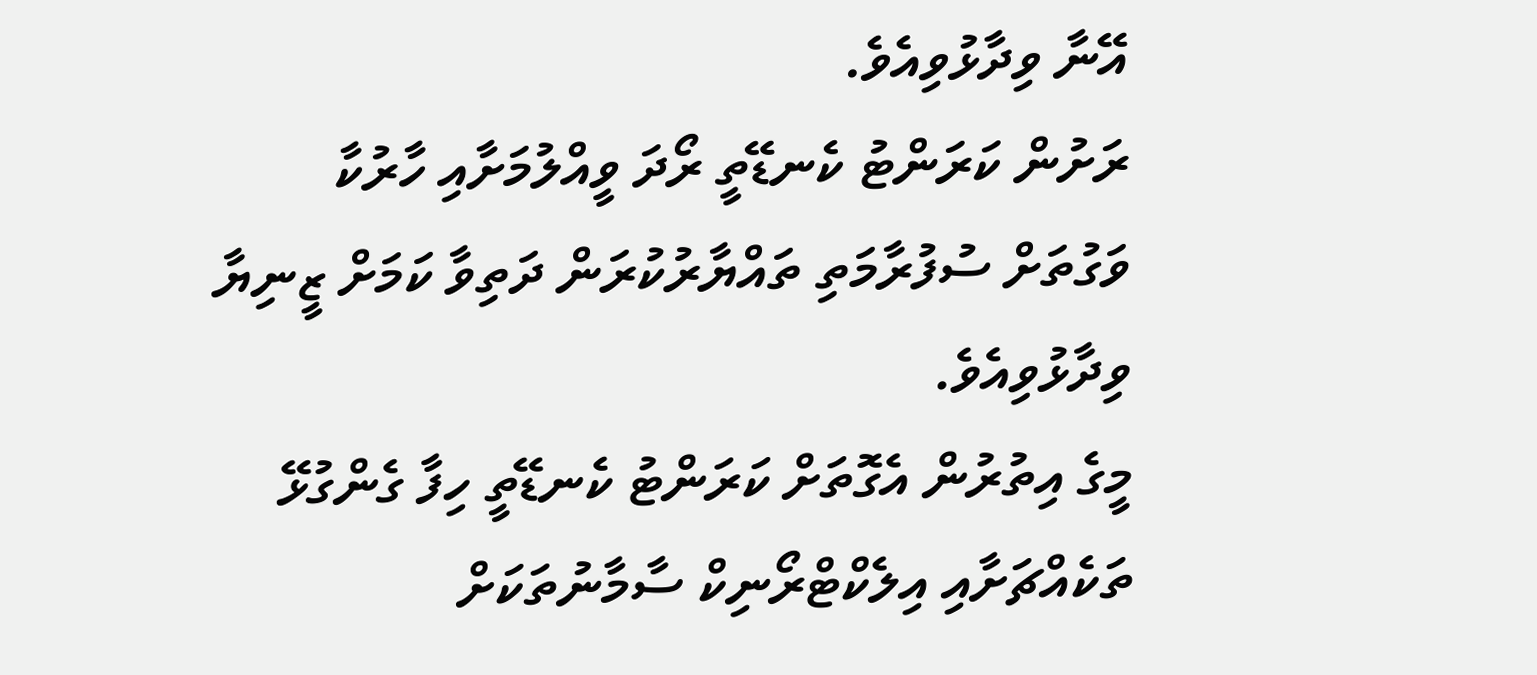އޭނާ ވިދާޅުވިއެވެ.
ރަށުން ކަރަންޓު ކެނޑޭތީ ރޯދަ ވީއްލުމަށާއި ހާރުކާ ވަގުތަށް ސުފުރާމަތި ތައްޔާރުކުރަން ދަތިވާ ކަމަށް ޒީނިޔާ ވިދާޅުވިއެވެ.
މީގެ އިތުރުން އެގޮތަށް ކަރަންޓު ކެނޑޭތީ ހިފާ ގެންގުޅޭ ތަކެއްޗަށާއި އިލެކްޓްރޯނިކް ސާމާނުތަކަށް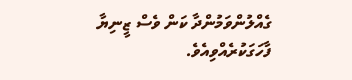ގެއްލުންވަމުންދާ ކަން ވެސް ޒީނިޔާ ފާހަގަކުރެއްވިއެވެ.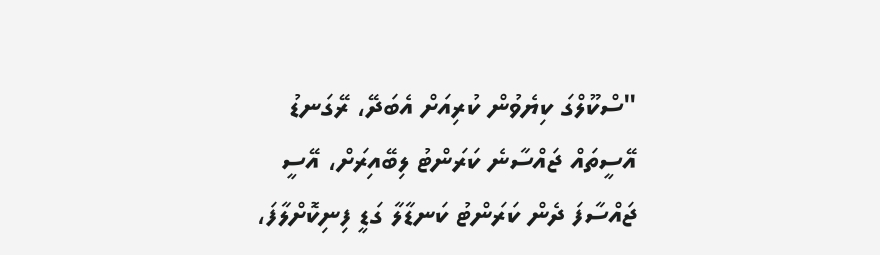"ސްކޫލްގަ ކިޔެވުން ކުރިއަށް އެބަދޭ، ރޭގަނޑު އޭސީތައް ޖައްސާނެ ކަރަންޓު ލިބޭއިރަށް، އޭސީ ޖައްސާފަ ދެން ކަރަންޓު ކަނޑާލާ ގަޑީ ފިނިކޮށްލާފަ،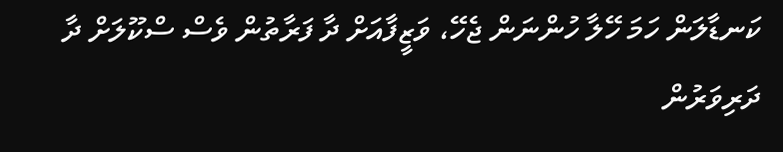ކަނޑާލަން ހަމަ ހޭލާ ހުންނަން ޖެހޭ، ވަޒީފާއަށް ދާ ފަރާތުން ވެސް ސްކޫލަށް ދާ ދަރިވަރުން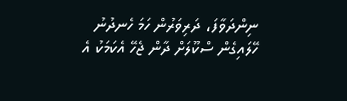ނިންދަވާފަ، ދަރިވަރުން ހަމަ ހެނދުނު ހޭލައިގެން ސްކޫލަށް ދާން ޖެހޭ އެކަމަކު އެ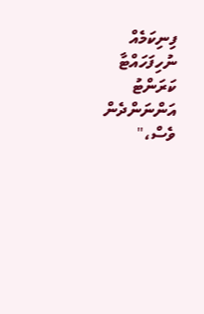ފިނިކަމެއް ނުހިފަހައްޓާ ކަރަންޓު އަންނަންދެން ވެސް،"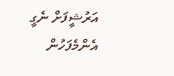އަރުޝީފަށް ނެގީ
އެންމެފަހުން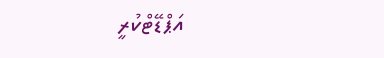އަޕްޑޭޓްކުރީ